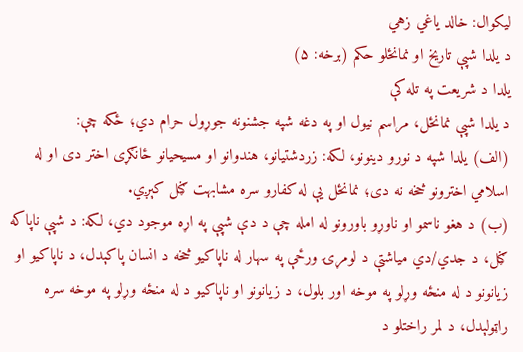لیکوال: خالد یاغي زهي
د یلدا شپې تاريخ او نمانځلو حکم (برخه: ۵)
یلدا د شریعت په تله کې
د يلدا شپې نمانځل، مراسم نيول او په دغه شپه جشنونه جوړول حرام دي؛ ځکه چې:
(الف) یلدا شپه د نورو دینونو، لکه: زردشتیانو، هندوانو او مسیحیانو ځانګړی اختر دی او له اسلامي اخترونو څخه نه دی؛ نمانځل يې له کفارو سره مشابهت ګڼل کېږي.
(ب) د هغو ناسمو او ناوړو باورونو له امله چې د دې شپې په اړه موجود دي، لکه: د شپې ناپاکه ګڼل، د جدي/دي میاشتې د لومړۍ ورځې په سهار له ناپاکیو څخه د انسان پاکېدل، د ناپاکیو او زیانونو د له منځه وړلو په موخه اور بلول، د زیانونو او ناپاکیو د له منځه وړلو په موخه سره راټولېدل، د لمر راختلو د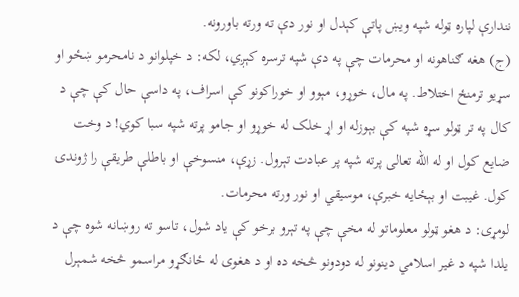نندارې لپاره ټوله شپه ويښ پاتې کېدل او نور دې ته ورته باورونه.
(ج) هغه ګناهونه او محرمات چې په دې شپه ترسره کېږي، لکه: د خپلوانو د نامحرمو ښځو او سړیو ترمنځ اختلاط. په مال، خوړو، مېوو او خوراکونو کې اسراف، په داسې حال کې چې د کال په تر ټولو سړه شپه کې بېوزله او اړ خلک له خوړو او جامو پرته شپه سبا کوي! د وخت ضایع کول او له الله تعالی پرته شپه پر عبادت تېرول. زړې، منسوخې او باطلې طریقې را ژوندۍ کول. غیبت او بېځایه خبرې، موسیقي او نور ورته محرمات.
لومړی: د هغو ټولو معلوماتو له مخې چې په تېرو برخو کې یاد شول، تاسو ته روښانه شوه چې د یلدا شپه د غیر اسلامي دینونو له دودونو څخه ده او د هغوی له ځانګړو مراسمو څخه شمېرل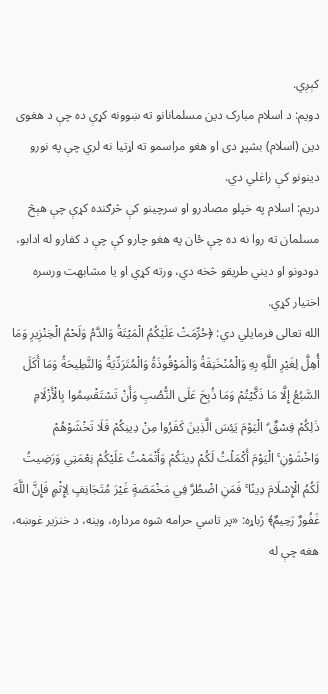کېږي.
دويم: د اسلام مبارک دین مسلمانانو ته ښوونه کړې ده چې د هغوی دین (اسلام) بشپړ دی او هغو مراسمو ته اړتیا نه لري چې په نورو دینونو کې راغلي دي.
دريم: اسلام په خپلو مصادرو او سرچینو کې څرګنده کړې چې هېڅ مسلمان ته روا نه ده چې ځان په هغو چارو کې چې د کفارو له ادابو، دودونو او دیني طریقو څخه دي، ورته کړي او یا مشابهت ورسره اختیار کړي.
الله تعالی فرمایلي دي: ﴿حُرِّمَتْ عَلَيْكُمُ الْمَيْتَةُ وَالدَّمُ وَلَحْمُ الْخِنْزِيرِ وَمَا أُهِلَّ لِغَيْرِ اللَّهِ بِهِ وَالْمُنْخَنِقَةُ وَالْمَوْقُوذَةُ وَالْمُتَرَدِّيَةُ وَالنَّطِيحَةُ وَمَا أَكَلَ السَّبُعُ إِلَّا مَا ذَكَّيْتُمْ وَمَا ذُبِحَ عَلَى النُّصُبِ وَأَنْ تَسْتَقْسِمُوا بِالْأَزْلَامِ ذَلِكُمْ فِسْقٌ ۗ الْيَوْمَ يَئِسَ الَّذِينَ كَفَرُوا مِنْ دِينِكُمْ فَلَا تَخْشَوْهُمْ وَاخْشَوْنِ ۚ الْيَوْمَ أَكْمَلْتُ لَكُمْ دِينَكُمْ وَأَتْمَمْتُ عَلَيْكُمْ نِعْمَتِي وَرَضِيتُ لَكُمُ الْإِسْلَامَ دِينًا ۚ فَمَنِ اضْطُرَّ فِي مَخْمَصَةٍ غَيْرَ مُتَجَانِفٍ لِإِثْمٍ فَإِنَّ اللَّهَ غَفُورٌ رَحِيمٌ﴾ ژباړه: «پر تاسي حرامه شوه مرداره، وينه، د خنزير غوښه، هغه چې له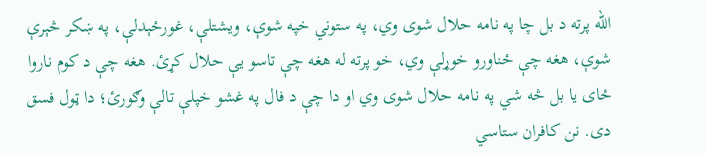الله پرته د بل چا په نامه حلال شوى وي، په ستوني خپه شوې، ويشتلې، غورځېدلې، په ښكر څېرې شوې، هغه چې ځناورو خوړلې وي، خو پرته له هغه چې تاسو يې حلال كړئ. هغه چې د كوم ناروا ځاى يا بل څه شي په نامه حلال شوى وي او دا چې د فال په غشو خپلې تالې وګورئ؛ دا ټول فسق دى. نن كافران ستاسي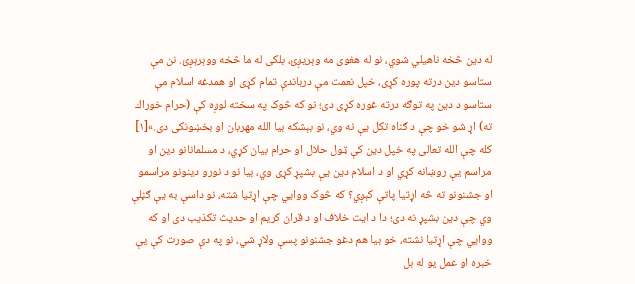له دين څخه ناهيلي شوي، نو له هغوى مه وېريږئ، بلكى له ما څخه ووېرېږئ. نن مې ستاسو دين درته پوره كړى، خپل نعمت مې درباندې تمام كړى او همدغه اسلام مې ستاسو د دين په توګه درته غوره كړى دى؛ نو كه څوک په سخته لوږه كې (حرام خوراك ته) اړ شو خو چې د ګناه تكل يې نه وي، نو بېشكه بيا الله مهربان او بخښونكى دى.»[۱]
کله چې الله تعالی په خپل دین کې ټول حلال او حرام بیان کړي، د مسلمانانو دين او مراسم یې روښانه کړي او د اسلام دین یې بشپړ کړی وي، بیا نو د نورو دینونو مراسمو او جشنونو ته څه اړتیا پاتې کېږي؟ که څوک ووایي چې اړتیا شته، نو داسې به یې ګڼلې وي چې دین بشپړ نه دی؛ دا د ایت خلاف او د قران کریم او حدیث تکذیب دی او که ووایي چې اړتیا نشته، خو بیا هم دغو جشنونو پسې ولاړ شي، نو په دې صورت کې یې خبره او عمل یو له بل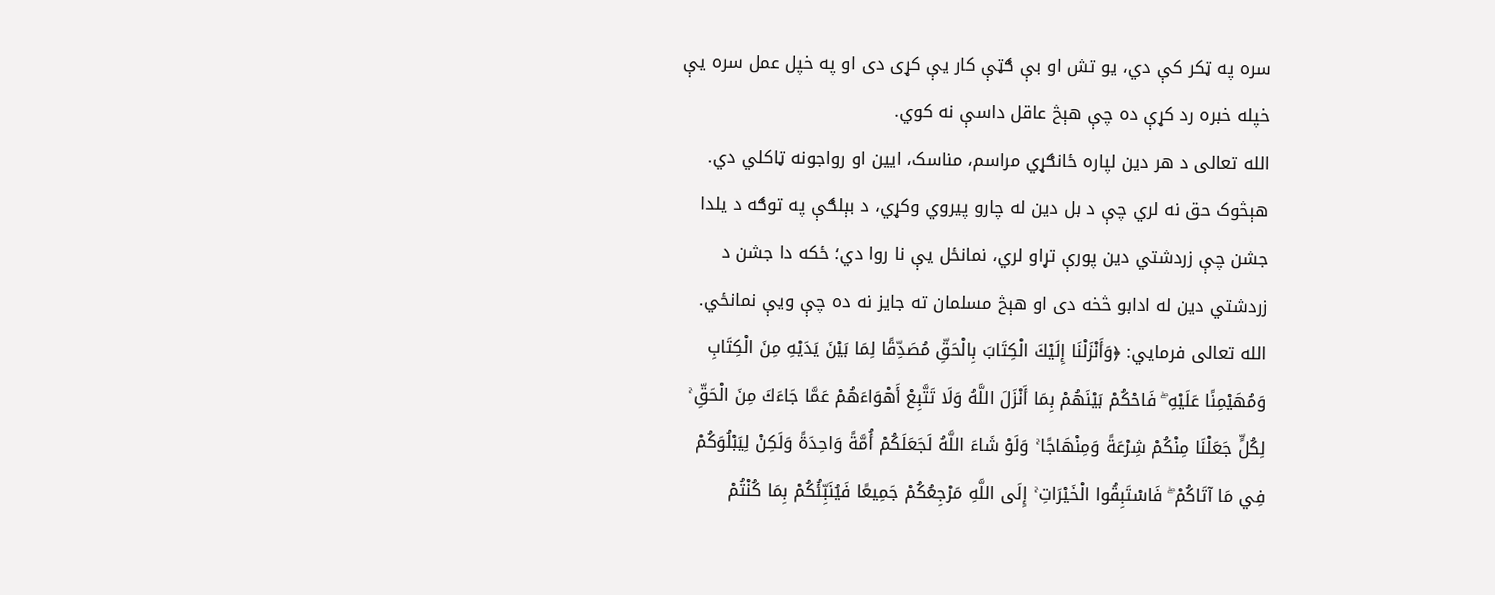سره په ټکر کې دي، یو تش او بې ګټې کار یې کړی دی او په خپل عمل سره یې خپله خبره رد کړې ده چې هېڅ عاقل داسې نه کوي.
الله تعالی د هر دین لپاره ځانګړي مراسم، مناسک، ایین او رواجونه ټاکلي دي. هېڅوک حق نه لري چې د بل دین له چارو پیروي وکړي، د بېلګې په توګه د یلدا جشن چې زردشتي دین پورې تړاو لري، نمانځل یې نا روا دي؛ ځکه دا جشن د زردشتي دین له ادابو څخه دی او هېڅ مسلمان ته جایز نه ده چې ويې نمانځي. الله تعالی فرمایي: ﴿وَأَنْزَلْنَا إِلَيْكَ الْكِتَابَ بِالْحَقِّ مُصَدِّقًا لِمَا بَيْنَ يَدَيْهِ مِنَ الْكِتَابِ وَمُهَيْمِنًا عَلَيْهِ ۖ فَاحْكُمْ بَيْنَهُمْ بِمَا أَنْزَلَ اللَّهُ وَلَا تَتَّبِعْ أَهْوَاءَهُمْ عَمَّا جَاءَكَ مِنَ الْحَقِّ ۚ لِكُلٍّ جَعَلْنَا مِنْكُمْ شِرْعَةً وَمِنْهَاجًا ۚ وَلَوْ شَاءَ اللَّهُ لَجَعَلَكُمْ أُمَّةً وَاحِدَةً وَلَكِنْ لِيَبْلُوَكُمْ فِي مَا آتَاكُمْ ۖ فَاسْتَبِقُوا الْخَيْرَاتِ ۚ إِلَى اللَّهِ مَرْجِعُكُمْ جَمِيعًا فَيُنَبِّئُكُمْ بِمَا كُنْتُمْ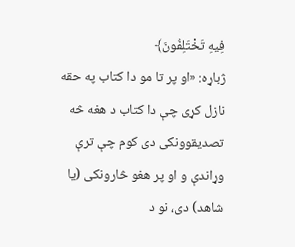فِيهِ تَخْتَلِفُونَ﴾
ژباړه: «او پر تا مو دا كتاب په حقه نازل كړى چې دا كتاب د هغه څه تصديقوونكى دى كوم چې ترې وړاندې و او پر هغو څارونكى (يا شاهد) دى، نو د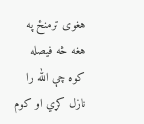هغوى ترمنځ په هغه څه فيصله كوه چې الله را نازل كړي او كوم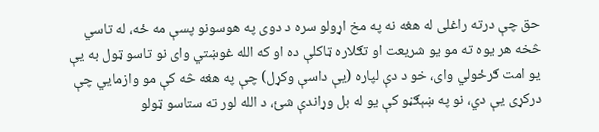حق چې درته راغلى له هغه نه په مخ اړولو سره د دوى په هوسونو پسې مه ځه، له تاسي څخه هر يوه ته مو يو شريعت او تګلاره ټاكلې ده او كه الله غوښتي واى نو تاسو ټول به يې يو امت ګرځولي واى، خو د دې لپاره (يې داسې وكړل) چې په هغه څه كې مو وازمايي چې دركړى يې دي، نو په ښېګڼو كې يو له بل وړاندې شئ، د الله لور ته ستاسو ټولو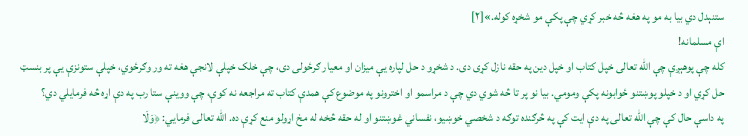ستنېدل دي بيا به مو په هغه څه خبر كړي چې پكې مو شخړه كوله.»[۲]
اې مسلمانه!
کله چې پوهېږې چې الله تعالی خپل کتاب او خپل دین په حقه نازل کړی دی. د شخړو د حل لپاره یې میزان او معیار ګرځولی دی، چې خلک خپلې لانجې هغه ته ور وګرځوي، خپلې ستونزې یې پر بنسټ حل کړي او د خپلو پوښتنو ځوابونه پکې ومومي. بیا نو پر تا څه شوي دي چې د مراسمو او اخترونو په موضوع کې همدې کتاب ته مراجعه نه کوې، چې ووینې ستا رب په دې اړه څه فرمایلي دي؟
په داسې حال کې چې الله تعالی په دې ایت کې په څرګنده توګه د شخصي خوښیو، نفساني غوښتنو او له حقه څخه له مخ اړولو منع کړې ده. الله تعالی فرمایي: ﴿وَلَا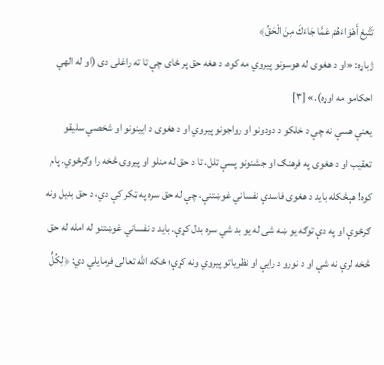تَتَّبِعْ أَهْوَاءَهُمْ عَمَّا جَاءَكَ مِنَ الْحَقِّ﴾
ژباړه: «او د هغوی له هوسونو پیروي مه کوه، د هغه حق پر ځای چې تا ته راغلی دی (او له الهي احکامو مه اوړه).» [۳]
یعنې هسې نه چې د خلکو د دودونو او رواجونو پیروي او د هغوی د ایینونو او شخصي سلیقو تعقیب او د هغوی په فرهنګ او جشنونو پسې تلل، تا د حق له منلو او پیروۍ څخه را وګرځوي. پام کوه! هېڅکله باید د هغوی فاسدې نفساني غوښتنې، چې له حق سره په ټکر کې دي، د حق بدیل ونه ګرځوې او په دې توګه یو ښه شی له یو بد شي سره بدل کړې. باید د نفساني غوښتنو له امله له حق څخه لرې نه شې او د نورو د رايې او نظریاتو پیروي ونه کړې؛ ځکه الله تعالی فرمایلي دي: ﴿لِكُلٍّ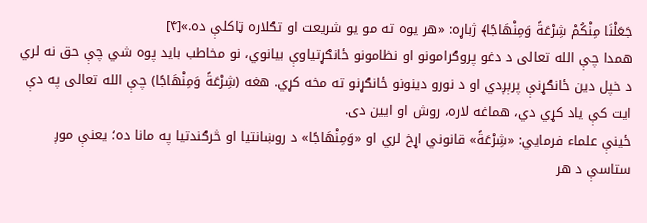جَعَلْنَا مِنْكُمْ شِرْعَةً وَمِنْهَاجًا﴾ ژباړه: «هر يوه ته مو يو شريعت او تګلاره ټاكلې ده.»[۴]
همدا چې الله تعالی د دغو پروګرامونو او نظامونو ځانګړتیاوې بیانوي، نو مخاطب باید پوه شي چې حق نه لري د خپل دین ځانګړنې پرېږدي او د نورو دینونو ځانګړنو ته مخه کړي. هغه (شِرْعَةً وَمِنْهَاجًا) چې الله تعالی په دې ایت کې یاد کړي دي، هماغه لاره، روش او ایین دی.
ځینې علماء فرمایي: «شِرْعَةً» قانوني اړخ لري او «وَمِنْهَاجًا» د روښانتیا او څرګندتیا په مانا ده؛ یعنې موږ ستاسې د هر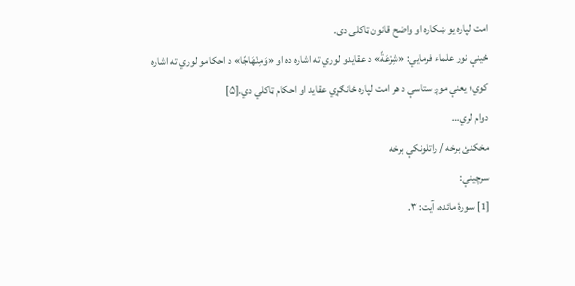امت لپاره یو ښکاره او واضح قانون ټاکلی دی.
ځینې نور علماء فرمایي: «شِرْعَةً» د عقایدو لوري ته اشاره ده او «وَمِنْهَاجًا» د احکامو لوري ته اشاره کوي؛ یعنې موږ ستاسې د هر امت لپاره ځانګړي عقاید او احکام ټاکلي دي.[۵]
دوام لري…
مخکنئ برخه / راتلونکې برخه
سرچینې:
[1] سورۀ مائده، آیت: ۳.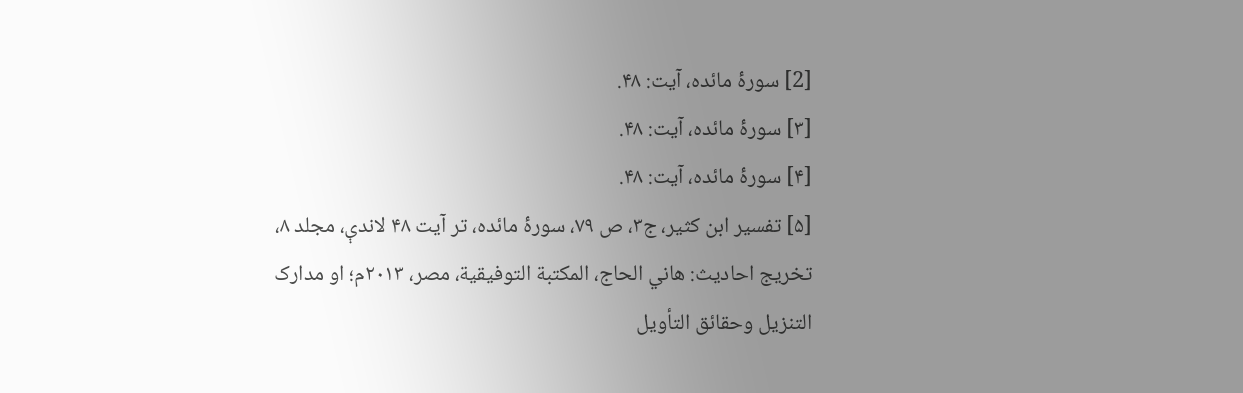[2] سورۀ مائده، آیت: ۴۸.
[۳] سورۀ مائده، آیت: ۴۸.
[۴] سورۀ مائده، آیت: ۴۸.
[۵] تفسیر ابن کثیر، ج۳، ص ۷۹، سورۀ مائده، تر آیت ۴۸ لاندې، مجلد ۸، تخریج احادیث: هاني الحاج، المکتبة التوفیقیة، مصر، ۲۰۱۳م؛ او مدارک التنزیل وحقائق التأویل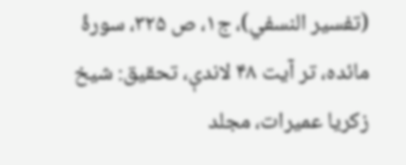(تفسیر النسفي)، ج۱، ص ۳۲۵، سورۀ مائده، تر آیت ۴۸ لاندې، تحقیق: شیخ زکریا عمیرات، مجلد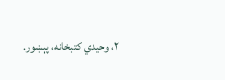۲، وحیدي کتبخانه، پېښور.